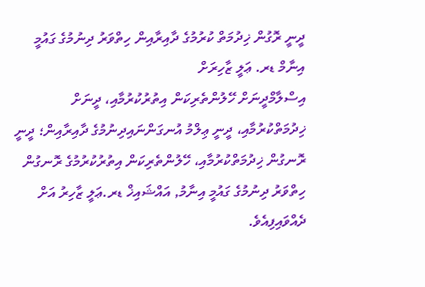ދީނީ ރޮގުން ޚިދުމަތް ކުރުމުގެ ދާއިރާއިން ހިތްވަރު ދިނުމުގެ ގައުމީ އިނާމް ޑރ. ޢަލީ ޒާހިރަށް
އިސްލާމްދީނަށް ހޭލުންތެރިކަން އިތުރުކުރުމާއި، ދީނަށް ޚިދުމަތްކުރުމާއި، ދީނީ ޢިލްމު އުނގަންނައިދިނުމުގެ ދާއިރާއިން؛ ދީނީ ރޮނގުން ޚިދުމަތްކުރުމާއި، ހޭލުންތެރިކަން އިތުރުކުރުމުގެ ރޮނގުން ހިތްވަރު ދިނުމުގެ ގައުމީ އިނާމު, އައްޝައިޚް ޑރ.ޢަލީ ޒާހިރު އަށް ދެއްވައިފިއެވެ.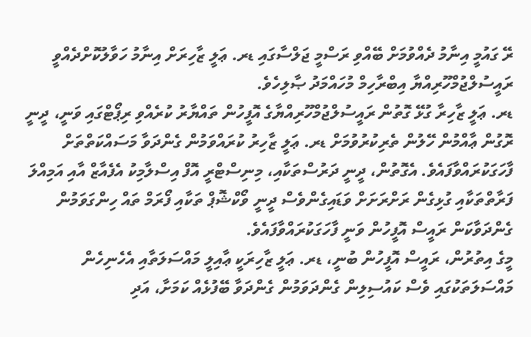ރޭ ގައުމީ އިނާމު ދެއްވުމަށް ބޭއްވި ރަސްމީ ޖަލްސާގައި ޑރ. ޢަލީ ޒާހިރަށް އިނާމު ހަވާލުކޮށްދެއްވީ ރައީސުލްޖުމްހޫރިއްޔާ އިބްރާހިމް މުހައްމަދު ޞާލިހެވެ.
ޑރ. ޢަލީ ޒާހިރާ ގުޅޭ ގޮތުން ރައީސުލްޖުމްހޫރިއްޔާގެ އޮފީހުން ތައްޔާރު ކުރެއްވި ރިޕޯޓްގައި ވަނީ، ދީނީ ރޮގުން ޢާއްމުން ހޭލުން ތެރިކުރުވުމަށް ޑރ. ޢަލީ ޒާހިރު ކުރައްވަމުން ގެންދަވާ މަސައްކަތްތަށް ފާހަގަކުރައްވާފައެވެ. އެގޮތުން، ދީނީ ދަރުސްތަކާއި، މިނިސްޓްރީ އޮފް އިސްލާމިކު އެފެއާޒް އާއި އަމިއްލަ ފަރާތްތަކާއި ގުޅިގެން ރަށްރަށަށް ވަޑައިގެންވެސް ދީނީ ވޯކްޝޮޕް ތަކާއި ފޯރަމް ތައް ހިންގަވަމުން ގެންދަވާކަން ރައީސް އޮފީހުން ވަނީ ފާހަގަކުރައްވާފައެވެ.
މީގެ އިތުރުން، ރައީސް އޮފީހުން ބުނީ، ޑރ. ޢަލީ ޒާހިރަކީ ޢާއިލީ މައްސަލަތާއި އެހެނިހެން މައްސަލަތަކުގައި ވެސް ކައުސިލިން ގެންދަވަމުން ގެންދަވާ ބޭފުޅެއް ކަމަށާ، އަދި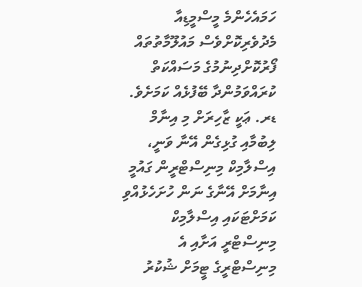ހަމައެހެންމެ މީސްމީޑިއާ މެދުވެރިކޮށްވެސް މައުލޫމާތުތައް ފޯރުކޮށްދިނުމުގެ މަސައްކަތް ކުރައްވަމުންދާ ބޭފުޅެއް ކަމަށެވެ.
ޑރ. ޢަކީ ޒާހިރަށް މި އިނާމް ލިބުމާއި ގުޅިގެން އޭނާ ވަނީ، އިސްލާމިކް މިނިސްޓްރީން ގައުމީ އިނާމަށް އޭނާގެ ނަން ހުށަހެޅުއްވި ކަމަށްޓަކައި އިސްލާމިކް މިނިސްޓްރީ އަށާއި އެ މިނިސްޓްރީގެ ޓީމަށް ޝުކުރު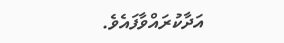އަދާކުރައްވާފައެވެ.